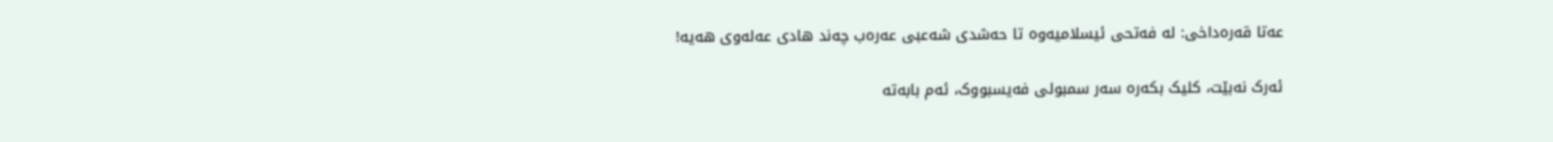عه‌تا قه‌ره‌داخی: له‌ فه‌تحی ئیسلامیه‌وه‌ تا حه‌شدى شه‌عبی عه‌ره‌ب چه‌ند هادى عه‌له‌وى هه‌یه‌!

ئەرک نەبێت، کلیک بکەرە سەر سمبولی فەیسبووک، ئەم بابەتە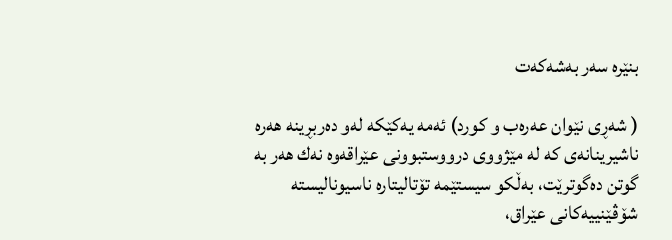بنێرە سەر بەشەکەت

( شه‌ڕی نێوان عه‌ره‌ب ‌و كورد) ئه‌مه‌ یه‌كێكه‌ له‌و ده‌ربڕینه‌ هه‌ره‌ ناشیرینانه‌ی كه‌ له‌ مێژووى درووستبوونی عێراقه‌وه‌ نه‌ك هه‌ر به‌ گوتن ده‌گوترێت، به‌ڵكو سیستێمه‌ تۆتالیتاره‌ ناسیونالیسته‌ شۆڤێنییه‌كانی عێراق،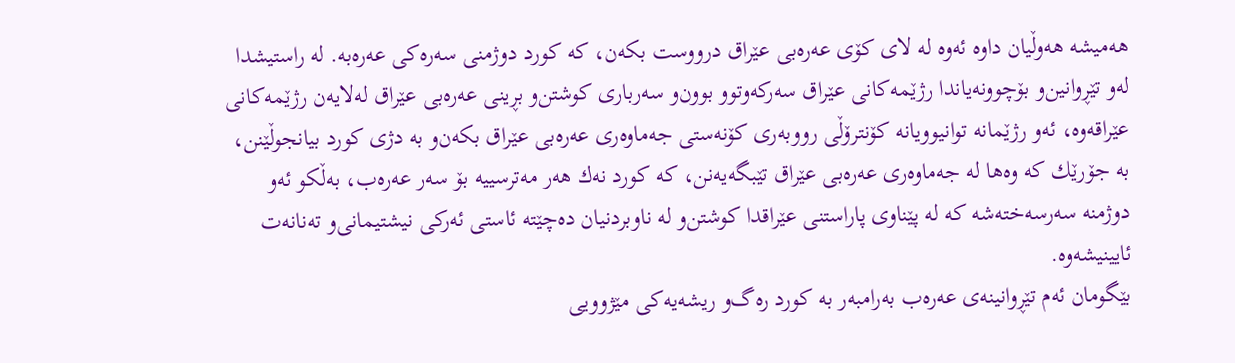هه‌میشه‌ هه‌وڵیان داوه‌ ئه‌وه‌ له‌ لای كۆی عه‌ره‌بی عێراق درووست بكه‌ن، كه‌ كورد دوژمنی سه‌ره‌كی عه‌ره‌به‌. له‌ راستیشدا له‌و تێڕوانین‌و بۆچوونه‌یاندا رژێمه‌كانی عێراق سه‌ركه‌وتوو بوون‌و سه‌رباری كوشتن‌و بڕینی عه‌ره‌بی عێراق له‌لایه‌ن رژێمه‌كانی عێراقه‌وه،‌ ئه‌و رژێمانه‌ توانیوویانه‌ كۆنترۆڵی رووبه‌ری كۆنه‌ستی جه‌ماوه‌ری عه‌ره‌بی عێراق بكه‌ن‌و به‌ دژی كورد بیانجوڵێنن، به‌ جۆرێك كه‌ وه‌ها له‌ جه‌ماوه‌ری عه‌ره‌بی عێراق تێبگه‌یه‌نن، كه‌ كورد نه‌ك هه‌ر مه‌ترسییه‌ بۆ سه‌ر عه‌ره‌ب، به‌ڵكو ئه‌و دوژمنه‌ سه‌رسه‌خته‌شه‌ كه‌ له‌ پێناوی پاراستنی عێراقدا كوشتن‌و له‌ ناوبردنیان ده‌چێته‌ ئاستی ئه‌ركی نیشتیمانی‌و ته‌نانه‌ت ئایینیشه‌وه‌.
بێگومان ئه‌م تێڕوانینه‌ی عه‌ره‌ب به‌رامبه‌ر به‌ كورد ره‌گ‌و ریشه‌یه‌كی مێژوویی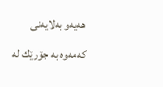هه‌یه‌و به‌لایه‌نی كه‌مه‌وه‌ به‌ جۆرێك له‌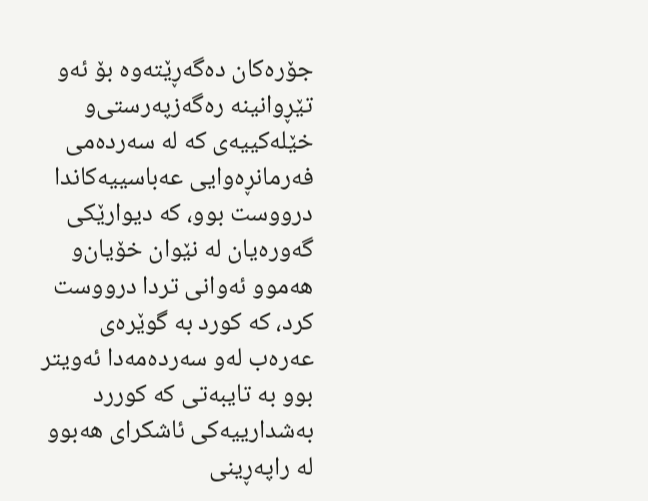جۆره‌كان ده‌گه‌ڕێته‌وه‌ بۆ ئه‌و تێڕوانینه‌ ره‌گه‌زپه‌رستی‌و خێله‌كییه‌ی كه‌ له‌ سه‌رده‌می فه‌رمانڕه‌وایی عه‌باسییه‌كاندا درووست بوو، كه‌ دیوارێكی گه‌وره‌یان له‌ نێوان خۆیان‌و هه‌موو ئه‌وانی تردا درووست كرد، كه‌ كورد به‌ گوێره‌ى عه‌ره‌ب له‌و سه‌رده‌مه‌دا ئه‌ویتر بوو به‌ تایبه‌تی كه‌ كوررد به‌شدارییه‌كی ئاشكرای هه‌بوو له‌ راپه‌ڕینی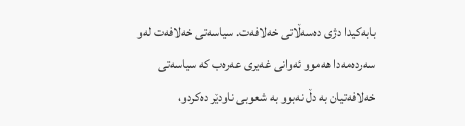بابه‌كیدا دژی ده‌سه‌ڵاتی خه‌لافه‌ت. سیاسه‌تی خه‌لافه‌ت له‌و سه‌رده‌مه‌دا هه‌موو ئه‌وانی غه‌یری عه‌ره‌ب كه‌ سیاسه‌تی خه‌لافه‌تیان به‌ دڵ نه‌بوو به‌ شعوبی ناودێر ده‌كردو،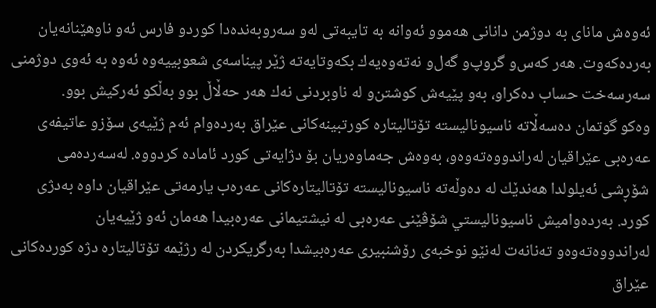ئه‌وه‌ش مانای به‌ دوژمن دانانی هه‌موو ئه‌وانه‌ به‌ تایبه‌تی له‌و سه‌روبه‌نده‌دا كوردو فارس ئه‌و ناوهێنانه‌یان به‌رده‌كه‌وت. هه‌ر كه‌س‌و گروپ‌و گه‌ل‌و نه‌ته‌وه‌یه‌ك بكه‌وتایه‌ته‌ ژێر پیناسه‌ى شعوبییه‌وه‌ ئه‌وه‌ به‌ ئه‌وی دوژمنی سه‌رسه‌خت حساب ده‌كراو، به‌و پێیه‌ش كوشتن‌و له‌ ناوبردنی نه‌ك هه‌ر حه‌ڵاڵ بوو به‌ڵكو ئه‌ركیش بوو.
وه‌كو گوتمان ده‌سه‌ڵاته‌ ناسیونالیسته‌ تۆتالیتاره‌ كورتبینه‌كانی عێراق به‌رده‌وام ئه‌م ژێیه‌ی سۆزو عاتیفه‌ى عه‌ره‌بی عێراقیان له‌راندووه‌ته‌وه‌و، به‌وه‌ش جه‌ماوه‌ریان بۆ دژایه‌تی كورد ئاماده‌ كردووه‌. له‌سه‌رده‌می شۆڕشی ئه‌یلولدا هه‌ندێك له‌ ده‌وڵه‌ته‌ ناسیونالیسته‌ تۆتالیتاره‌كانی عه‌ره‌ب یارمه‌تی عێراقیان داوه‌ به‌دژی كورد. به‌رده‌وامیش ناسیونالیستي شۆڤێنی عه‌ره‌بی له‌ نیشتیمانی عه‌ره‌بیدا هه‌مان ئه‌و ژێیه‌یان له‌راندووه‌ته‌وه‌و ته‌نانه‌ت له‌نێو نوخبه‌ى رۆشنبیری عه‌ره‌بیشدا به‌رگریكردن له‌ رژێمه‌ تۆتالیتاره‌ دژه‌ كورده‌كانی عێراق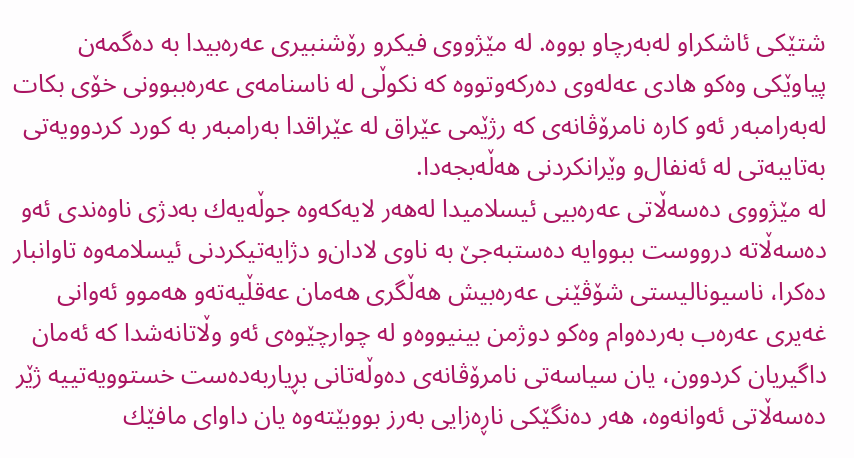شتێكی ئاشكراو له‌به‌رچاو بووه‌. له‌ مێژووى فیكرو رۆشنبیری عه‌ره‌بیدا به‌ ده‌گمه‌ن پیاوێكی وه‌كو هادی عه‌له‌وی ده‌ركه‌وتووه‌ كه‌ نكوڵی له‌ ناسنامه‌ى عه‌ره‌ببوونی خۆی بكات له‌به‌رامبه‌ر ئه‌و كاره‌ نامرۆڤانه‌ى كه‌ رژێمی عێراق له‌ عێراقدا به‌رامبه‌ر به‌ كورد كردوویه‌تی به‌تایبه‌تی له‌ ئه‌نفال‌و وێرانكردنی هه‌ڵه‌بجه‌دا.
له‌ مێژووى ده‌سه‌ڵاتی عه‌ره‌بیی ئیسلامیدا له‌هه‌ر لایه‌كه‌وه‌ جوڵه‌یه‌ك به‌دژی ناوه‌ندی ئه‌و ده‌سه‌ڵاته‌ درووست ببووایه‌ ده‌ستبه‌جێ به‌ ناوی لادان‌و دژایه‌تیكردنی ئیسلامه‌وه‌ تاوانبار ده‌كرا، ناسیونالیستی شۆڤێنی عه‌ره‌بیش هه‌ڵگری هه‌مان عه‌قڵیه‌ته‌و هه‌موو ئه‌وانی غه‌یری عه‌ره‌ب به‌رده‌وام وه‌كو دوژمن بینیووه‌و له‌ چوارچێوه‌ى ئه‌و وڵاتانه‌شدا كه‌ ئه‌مان داگیریان كردوون، یان سیاسه‌تی نامرۆڤانه‌ى ده‌وڵه‌تانی بڕیاربه‌ده‌ست خستوویه‌تییه‌ ژێر ده‌سه‌ڵاتی ئه‌وانه‌وه‌، هه‌ر ده‌نگێكی ناڕه‌زایی به‌رز بووبێته‌وه‌ یان داوای مافێك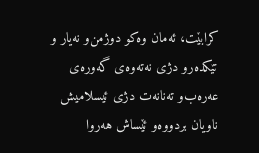كرابێت، ئه‌مان وه‌كو دوژمن‌و نه‌یار ‌و تێكده‌رو دژی نه‌ته‌وه‌ی گه‌وره‌ى عه‌ره‌ب‌و ته‌نانه‌ت دژی ئیسلامیش ناویان بردووه‌و ئێساش هه‌روا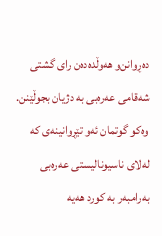ده‌ڕوانن‌و هه‌وڵده‌ده‌ن رای گشتی شه‌قامی عه‌ره‌بی به‌ دژیان بجوڵێنن. وه‌كو گوتمان ئه‌و تێڕوانینه‌ى كه‌ له‌لای ناسیونالیستی عه‌ره‌بی به‌رامبه‌ر به‌ كورد هه‌یه‌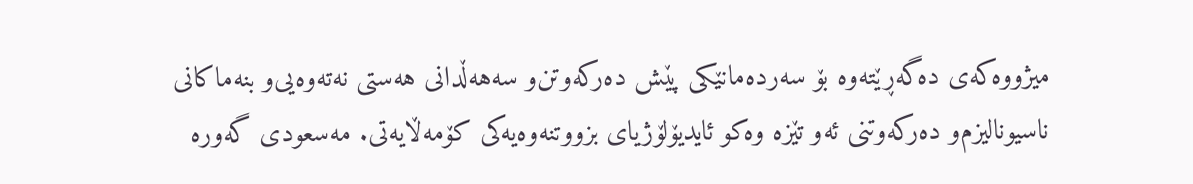میژووه‌كه‌ى ده‌گه‌ڕێته‌وه‌ بۆ سه‌رده‌مانێكی پێش ده‌ركه‌وتن‌و سه‌هه‌ڵدانی هه‌ستی نه‌ته‌وه‌یی‌و بنه‌ماكانی ناسیونالیزم‌و ده‌ركه‌وتنی ئه‌و تێزه‌ وه‌كو ئایدیۆلۆژیای بزووتنه‌وه‌یه‌كی كۆمه‌ڵایه‌تی. مه‌سعودی گه‌وره‌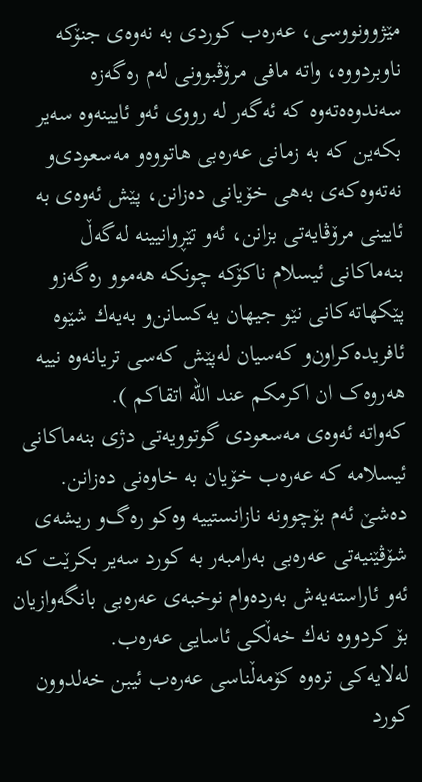مێژوونووسی، عه‌ره‌ب كوردی به‌ نه‌وه‌ی جنۆكه‌ ناوبردووه‌، واته‌ مافی مرۆڤبوونی له‌م ره‌گه‌زه‌ سه‌ندوه‌ه‌ته‌وه‌ كه‌ ئه‌گه‌ر له‌ رووی ئه‌و ئایینه‌وه‌ سه‌یر بكه‌ین كه‌ به‌ زمانی عه‌ره‌بی هاتووه‌و مه‌سعودی‌و نه‌ته‌وه‌كه‌ى به‌هی خۆیانی ده‌زانن، پێش ئه‌وه‌ى به‌ ئایینی مرۆڤایه‌تی بزانن، ئه‌و تێڕوانیینه‌ له‌گه‌ڵ بنه‌ماكانی ئیسلام ناكۆكه‌ چونكه‌ هه‌موو ره‌گه‌زو پێكهاته‌كانی نێو جیهان یه‌كسانن‌و به‌یه‌ك شێوه‌ ئافریده‌كراون‌و كه‌سیان له‌پێش كه‌سی تریانه‌وه‌ نییه‌ هه‌روه‌ک ان اکرمکم عند الله‌ اتقاكم ).
كه‌واته‌ ئه‌وه‌ى مه‌سعودی گوتوویه‌تی دژی بنه‌ماكانی ئیسلامه‌ كه‌ عه‌ره‌ب خۆیان به‌ خاوه‌نی ده‌زانن. ده‌شێ ئه‌م بۆچوونه‌ نازانستییه‌ وه‌كو ره‌گ‌و ریشه‌ى شۆڤێنیه‌تی عه‌ره‌بی به‌رامبه‌ر به‌ كورد سه‌یر بكرێت كه‌ ئه‌و ئاراسته‌یه‌ش به‌رده‌وام نوخبه‌ى عه‌ره‌بی بانگه‌وازیان بۆ كردووه‌ نه‌ك خه‌ڵكی ئاسایی عه‌ره‌ب.
له‌لایه‌كی تره‌وه‌ كۆمه‌ڵناسی عه‌ره‌ب ئیبن خه‌لدوون كورد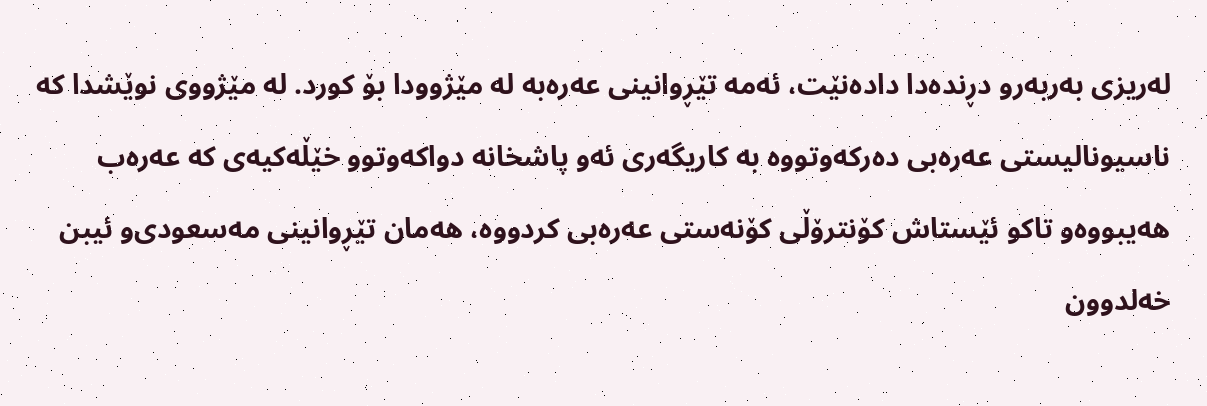له‌ریزی به‌ربه‌رو دڕنده‌دا داده‌نێت، ئه‌مه‌ تێڕوانینی عه‌ره‌به‌ له‌ مێژوودا بۆ كورد. له‌ مێژووى نوێشدا كه‌ ناسیونالیستی عه‌ره‌بی ده‌ركه‌وتووه‌ به‌ كاریگه‌ری ئه‌و پاشخانه‌ دواكه‌وتوو خێڵه‌كیه‌ی كه‌ عه‌ره‌ب هه‌یبووه‌و تاكو ئێستاش كۆنترۆڵی كۆنه‌ستی عه‌ره‌بی كردووه‌، هه‌مان تێڕوانینی مه‌سعودی‌و ئیبن خه‌لدوون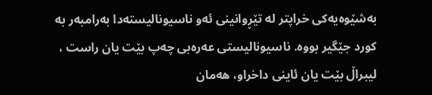به‌شێوه‌یه‌كی خراپتر له‌ تێڕوانینی ئه‌و ناسیونالیسته‌دا به‌رامبه‌ر به‌ كورد جێگیر بووه‌. ناسیونالیستی عه‌ره‌بی چه‌پ بێت یان راست ، لیبراڵ بێت یان ئاینی داخراو، هه‌مان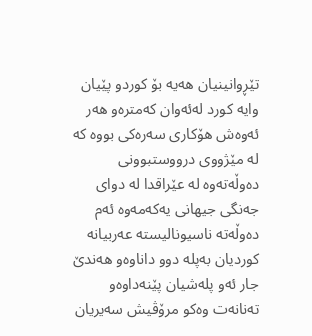تێڕوانینیان هه‌یه‌ بۆ كورد‌و پێیان وایه‌ كورد له‌ئه‌وان كه‌متره‌و هه‌ر ئه‌وه‌ش هۆكاری سه‌ره‌كی بووه‌ كه‌ له‌ مێژووى درووستبوونی ده‌وڵه‌ته‌وه‌ له‌ عێراقدا له‌ دوای جه‌نگی جیهانی یه‌كه‌مه‌وه‌ ئه‌م ده‌وڵه‌ته‌ ناسیونالیسته‌ عه‌ربیانه‌ كوردیان به‌پله‌ دوو داناوه‌و هه‌ندێ جار ئه‌و پله‌شیان پێنه‌داوه‌و ته‌نانه‌ت وه‌كو مرۆڤیش سه‌یریان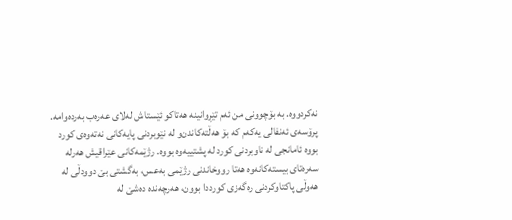نه‌كردووه‌. به‌ بۆچوونی من ئه‌م تێڕوانینه‌ هه‌تاكو ئێستاش له‌لای عه‌ره‌ب به‌رده‌وامه‌.
پرۆسه‌ى ئه‌نفالی یه‌كه‌م كه‌ بۆ هه‌ڵته‌كاندن‌و له‌ نێوبردنی پایه‌كانی نه‌ته‌وه‌ی كورد بووه‌ ئامانجی له‌ ناوبردنی كورد له‌ پشتییه‌وه‌ بووه‌. رژێمه‌كانی عێراقیش هه‌رله‌ سه‌ره‌تای بیسته‌كانه‌وه‌ هه‌تا رووخاندنی رژێمی به‌عس، به‌گشتی بێ دوودڵی له‌ هه‌وڵی پاكتاوكردنی ره‌گه‌زی كورددا بوون، هه‌رچه‌نده‌ ده‌شێ له‌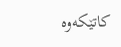كاتێكه‌وه‌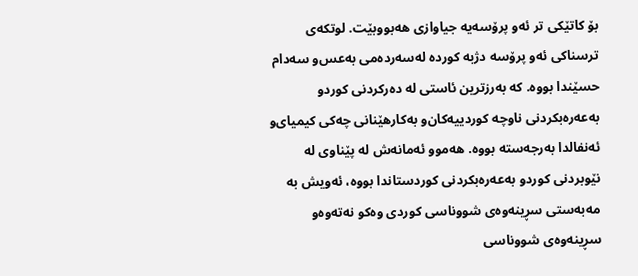بۆ كاتێكی تر ئه‌و پرۆسه‌یه‌ جیاوازی هه‌بووبێت. لوتكه‌ى ترسناكی ئه‌و پرۆسه‌ دژبه‌ كورده‌ له‌سه‌رده‌می به‌عس‌و سه‌دام حسێندا بووه‌. كه‌ به‌رزترین ئاستی له‌ ده‌ركردنی كورد‌و به‌عه‌ره‌بكردنی ناوچه‌ كوردییه‌كان‌و به‌كارهێنانی چه‌كی كیمیای‌و ئه‌نفالدا به‌رجه‌سته‌ بووه‌. هه‌موو ئه‌مانه‌ش له‌ پێناوی له‌ نێوبردنی كوردو به‌عه‌ره‌بكردنی كوردستاندا بووه‌، ئه‌ویش به‌ مه‌به‌ستی سڕینه‌وه‌ى شووناسی كوردی وه‌كو نه‌ته‌وه‌و سڕینه‌وه‌ى شووناسی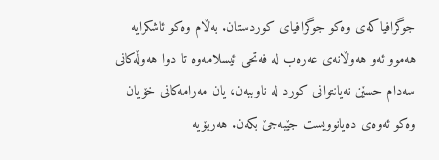جوگرافیاكه‌ى وه‌كو جوگرافیای كوردستان. به‌ڵام وه‌كو ئاشكرایه‌ هه‌موو ئه‌و هه‌وڵانه‌ى عه‌ره‌ب له‌ فه‌تحی ئیسلامه‌وه‌ تا دوا هه‌وڵه‌كانی سه‌دام حسێن نه‌یانتوانی كورد له‌ ناوببه‌ن، یان مه‌رامه‌كانی خۆیان وه‌كو ئه‌وه‌ى ده‌یانوویست جێبه‌جێ بكه‌ن. هه‌ربۆیه‌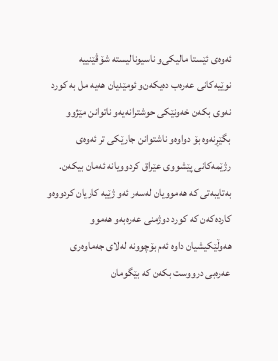ئه‌وه‌ى ئێستا مالیكی‌و ناسیونالیسته‌ شۆڤێنییه‌ نوێیه‌كانی عه‌ره‌ب ده‌یكه‌ن‌و ئومێدیان هه‌یه‌ مل به‌ كورد نه‌وی بكه‌ن خه‌ونێكی حوشترانه‌یه‌و ناتوانن مێژوو بگێڕنه‌وه‌ بۆ دواوه‌و ناشتوانن جارێكی تر ئه‌وه‌ى رژێمه‌كانی پێشووی عێراق كردوویانه‌ ئه‌مان بیكه‌ن. به‌تایبه‌تی كه‌ هه‌موویان له‌سه‌ر ئه‌و ژێیه‌ كاریان كردووه‌و كارده‌كه‌ن كه‌ كورد دوژمنی عه‌ره‌به‌و هه‌موو هه‌وڵێكیشیان داوه‌ ئه‌م بۆچوونه‌ له‌لای جه‌ماوه‌ری عه‌ره‌بی درووست بكه‌ن كه‌ بێگومان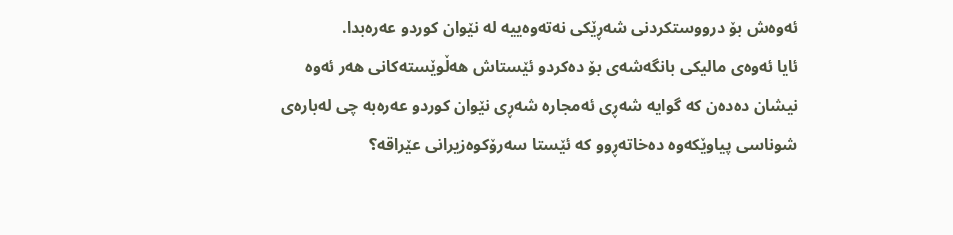ئه‌وه‌ش بۆ درووستكردنی شه‌ڕێكی نه‌ته‌وه‌ییه‌ له‌ نێوان كوردو عه‌ره‌بدا.
ئایا ئه‌وه‌ى مالیكی بانگه‌شه‌ى بۆ ده‌كردو ئێستاش هه‌ڵوێسته‌كانی هه‌ر ئه‌وه‌ نیشان ده‌ده‌ن كه‌ گوایه‌ شه‌ڕی ئه‌مجاره‌ شه‌ڕی نێوان كوردو عه‌ره‌به‌ چی له‌باره‌ى شوناسی پیاوێكه‌وه‌ ده‌خاته‌ڕوو كه‌ ئێستا سه‌رۆكوه‌زیرانی عێراقه‌؟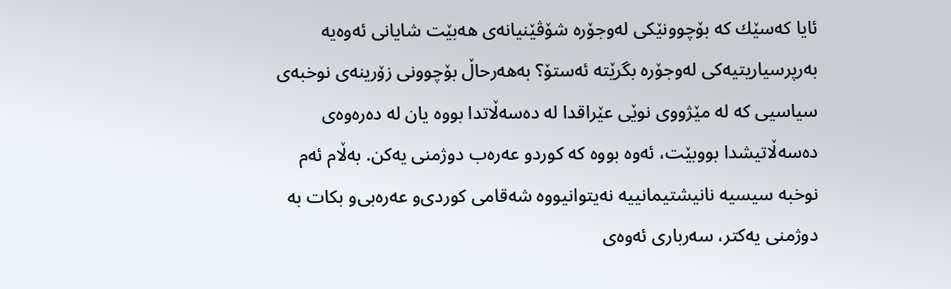ئایا كه‌سێك كه‌ بۆچوونێكی له‌وجۆره‌ شۆڤێنیانه‌ى هه‌بێت شایانی ئه‌وه‌یه‌ به‌رپرسیاریتیه‌كی له‌وجۆره‌ بگرێته‌ ئه‌ستۆ؟ به‌هه‌رحاڵ بۆچوونی زۆرینه‌ى نوخبه‌ی سیاسیى كه‌ له‌ مێژووی نوێی عێراقدا له‌ ده‌سه‌ڵاتدا بووه‌ یان له‌ ده‌ره‌وه‌ی ده‌سه‌ڵاتیشدا بووبێت، ئه‌وه‌ بووه‌ كه‌ كوردو عه‌ره‌ب دوژمنی یه‌كن. به‌ڵام ئه‌م نوخبه‌ سیسیه‌ نانیشتیمانییه‌ نه‌یتوانیووه‌ شه‌قامی كوردی‌و عه‌ره‌بی‌و بكات به‌ دوژمنی یه‌كتر، سه‌رباری ئه‌وه‌ى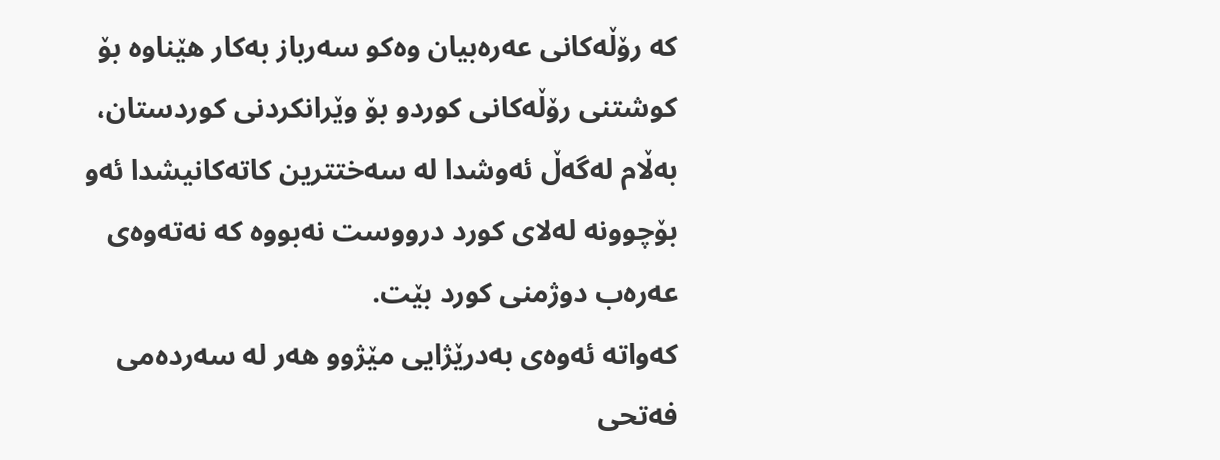كه‌ رۆڵه‌كانی عه‌ره‌بیان وه‌كو سه‌رباز به‌كار هێناوه‌ بۆ كوشتنی رۆڵه‌كانی كوردو بۆ وێرانكردنی كوردستان، به‌ڵام له‌گه‌ڵ ئه‌وشدا له‌ سه‌ختترین كاته‌كانیشدا ئه‌و بۆچوونه‌ له‌لای كورد درووست نه‌بووه‌ كه‌ نه‌ته‌وه‌ی عه‌ره‌ب دوژمنی كورد بێت.
كه‌واته‌ ئه‌وه‌ى به‌درێژایی مێژوو هه‌ر له‌ سه‌رده‌می فه‌تحی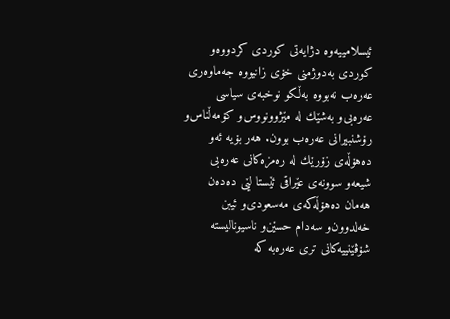ئیسلامییه‌وه‌ دژایه‌تی كوردی كردووه‌و كوردی به‌دوژمنی خۆی زانیووه‌ جه‌ماوه‌ری عه‌ره‌ب نه‌بووه‌ به‌ڵكو نوخبه‌ی سیاسی عه‌ره‌بی‌و به‌شێك له‌ مێژوونووس‌و كۆمه‌ڵناس‌و رۆشنبیرانی عه‌ره‌ب بوون. هه‌ر بۆیه‌ ئه‌و ده‌هۆڵه‌ى زۆرێك له‌ ره‌مزه‌كانی عه‌ره‌بی شیعه‌و سوونه‌ى عێراقی ئێستا لێی ده‌ده‌ن هه‌مان ده‌هۆڵه‌كه‌ی مه‌سعودی‌و ئیبن خه‌لدوون‌و سه‌دام حسێن‌و ناسیونالیسته‌ شۆڤێنییه‌كانی تری عه‌ره‌به‌ كه‌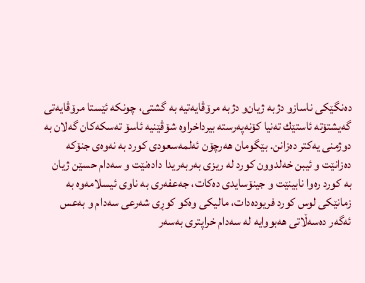ده‌نگێكی ناسازو دژبه‌ ژیان‌و دژبه‌ مرۆڤایه‌تیه‌ به‌ گشتی، چونكه‌ ئێستا مرۆڤایه‌تی گه‌یشتۆته‌ ئاستێك ته‌نیا كۆنه‌په‌رسته‌ بیرداخراوه‌ شۆڤێنیه‌ ئاسۆ ته‌سكه‌كان گه‌لان به‌ دوژمنی یه‌كتر ده‌زانن. بێگومان هه‌رچۆن ئه‌لمه‌سعودى كورد به‌ نه‌وه‌ى جنۆكه‌ ده‌زانێت و ئیبن خه‌لدوون كورد له‌ ریزى به‌ربه‌ریدا داده‌نێت و سه‌دام حسێن ژیان به‌ كورد ره‌وا نابینێت و جینۆسایدى ده‌كات، جه‌عفه‌رى به‌ ناوى ئیسلامه‌وه‌ به‌ زمانێكی لوس كورد فریوده‌دات، مالیكی وه‌كو كوڕى شه‌رعی سه‌دام و به‌عس ئه‌گه‌ر ده‌سه‌ڵاتی هه‌بووایه‌ له‌ سه‌دام خراپترى به‌سه‌ر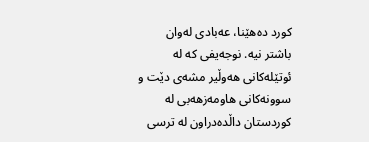كورد ده‌هێنا، عه‌بادى له‌وان باشتر نیه‌. نوجه‌یفی كه‌ له‌ ئوتێله‌كانی هه‌وڵیر مشه‌ى دێت و سوونه‌كانی هاومه‌زهه‌بی له‌ كوردستان داڵده‌دراون له‌ ترسی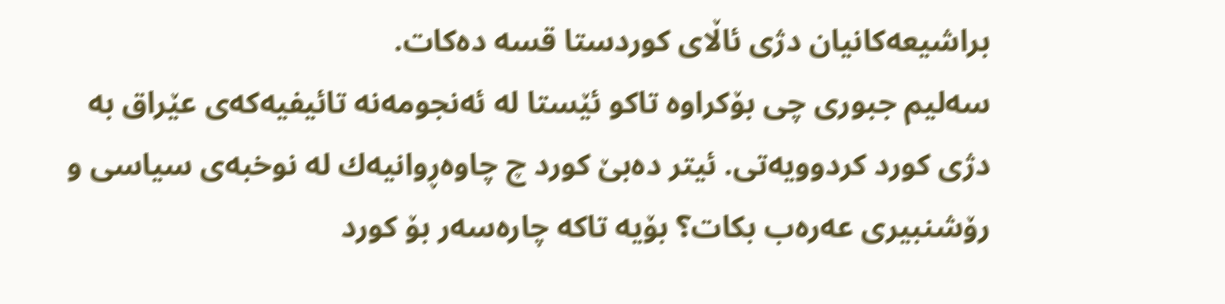براشیعه‌كانیان دژى ئاڵاى كوردستا قسه‌ ده‌كات.
سه‌لیم جبورى چی بۆكراوه‌ تاكو ئێستا له‌ ئه‌نجومه‌نه‌ تائیفیه‌كه‌ى عێراق به‌ دژى كورد كردوویه‌تی. ئیتر ده‌بێ كورد چ چاوه‌ڕوانیه‌ك له‌ نوخبه‌ى سیاسی و رۆشنبیرى عه‌ره‌ب بكات؟ بۆیه‌ تاكه‌ چاره‌سه‌ر بۆ كورد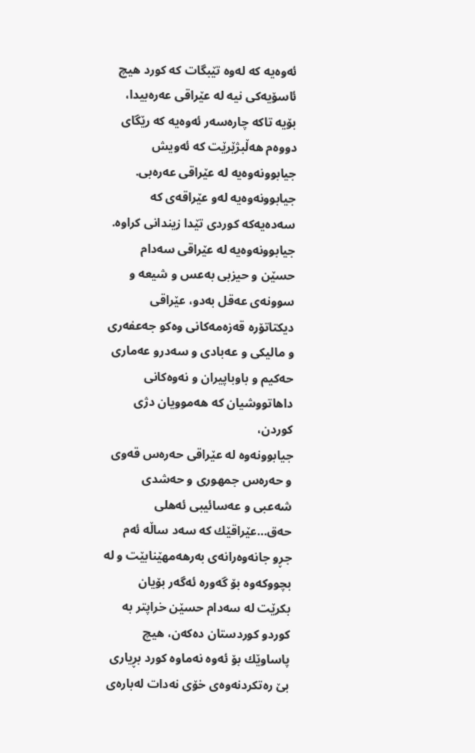ئه‌وه‌یه‌ كه‌ له‌وه‌ تێبگات كه‌ كورد هیچ ئاسۆیه‌كی نیه‌ له‌ عێراقی عه‌ره‌بیدا، بۆیه‌ تاكه‌ چاره‌سه‌ر ئه‌وه‌یه‌ كه‌ رێگاى دووه‌م هه‌ڵبژێرێت كه‌ ئه‌ویش جیابوونه‌وه‌یه‌ له‌ عێراقی عه‌ره‌بی. جیابوونه‌وه‌یه‌ له‌و عێراقه‌ى كه‌ سه‌ده‌یه‌كه‌ كوردى تێدا زیندانی كراوه‌. جیابوونه‌وه‌یه‌ له‌ عێراقی سه‌دام حسێن و حیزبی به‌عس و شیعه‌ و سوونه‌ى عه‌قل به‌دو، عێراقی دیكتاتۆره‌ قه‌زه‌مه‌كانی وه‌كو جه‌عفه‌رى و مالیكی و عه‌بادى و سه‌درو عه‌مارى حه‌كیم و باوباپیران و نه‌وه‌كانی داهاتووشیان كه‌ هه‌موویان دژى كوردن،
جیابوونه‌وه‌ له‌ عێراقی حه‌ره‌س قه‌وى و حه‌ره‌س جمهورى و حه‌شدى شه‌عبی و عه‌سائیبی ئه‌هلی حه‌ق…عێراقێك كه‌ سه‌د ساڵه‌ ئه‌م جڕو جانه‌وه‌رانه‌ى به‌رهه‌مهێنابێت و له‌ بچووكه‌وه‌ بۆ گه‌وره‌ ئه‌گه‌ر بۆیان بكرێت له‌ سه‌دام حسێن خراپتر به‌ كوردو كوردستان ده‌كه‌ن، هیچ پاساوێك بۆ ئه‌وه‌ نه‌ماوه‌ كورد بڕیارى بێ ره‌تكردنه‌وه‌ى خۆى نه‌دات له‌باره‌ى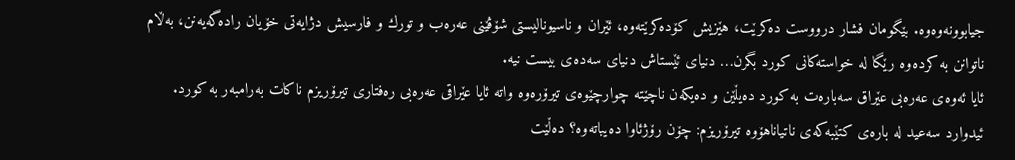جیابوونه‌وه‌وه‌. بێگومان فشار درووست ده‌كرێت، هێزیش كۆده‌كرێته‌وه‌، ئێران و ناسیونالیستی شۆڤێنی عه‌ره‌ب و تورك و فارسیش دژایه‌تی خۆیان راده‌گه‌یه‌نن، به‌ڵام ناتوانن به‌ كرده‌وه‌ رێگا له‌ خواسته‌كانی كورد بگرن… دنیاى ئێستاش دنیاى سه‌ده‌ى بیست نیه‌.
ئایا ئه‌وه‌ى عه‌ره‌بی عێراق سه‌باره‌ت به‌ كورد ده‌یڵێن و ده‌یكه‌ن ناچێته‌ چوارچێوه‌ى تیرۆره‌وه‌ واته‌ ئایا عێراقی عه‌ره‌بی ره‌فتارى تیرۆریزم ناكات به‌رامبه‌ر به‌ كورد. ئیدوارد سه‌عید له‌ باره‌ى كتێبه‌كه‌ى ناتیاناهۆوه‌ تیرۆریزم: چۆن رۆژئاوا ده‌یباته‌وه‌؟ ده‌ڵێت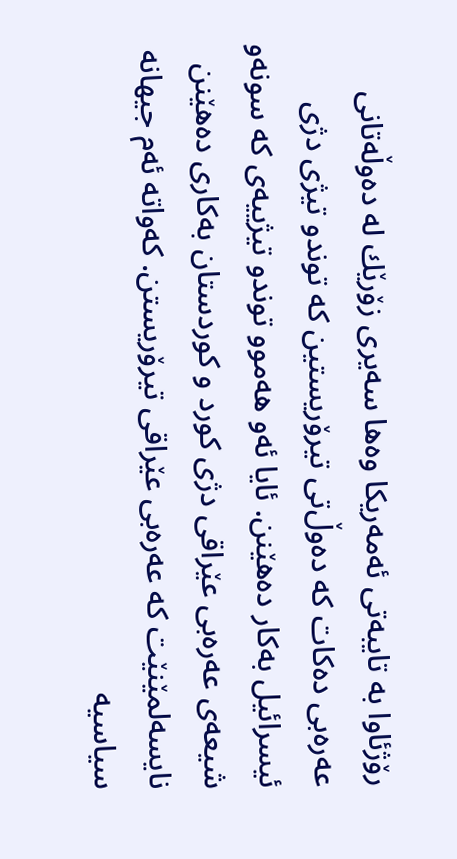رۆژئاوا به‌ تایبه‌تی ئه‌مه‌ریكا وه‌ها سه‌یرى زۆرێك له‌ ده‌وڵه‌تانی عه‌ره‌بی ده‌كات كه‌ ده‌وڵ‌تی تیرۆریستین كه‌ توندو تیژى دژى ئیسرائیل به‌كار ده‌هێنن. ئایا ئه‌و هه‌موو توندو تیژییه‌ى كه‌ سونه‌و شیعه‌ى عه‌ره‌بی عێراقی دژى كورد و كوردستان به‌كارى ده‌هێنن نایسه‌لمێنێت كه‌ عه‌ره‌بی عێراقی تیرۆریستن. كه‌واته‌ ئه‌م جیهانه‌ سیاسیه‌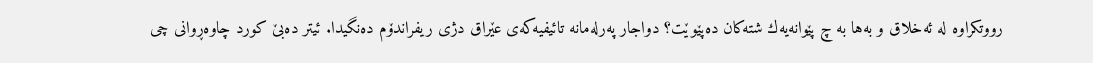رووتكراوه‌ له‌ ئه‌خلاق و به‌ها به‌ چ پێوانه‌یه‌ك شته‌كان ده‌پێوێت؟ دواجار په‌رله‌مانه‌ تائیفیه‌كه‌ى عێراق دژى ریفراندۆم ده‌نگیدا. ئیتر ده‌بێ كورد چاوه‌ڕوانی چی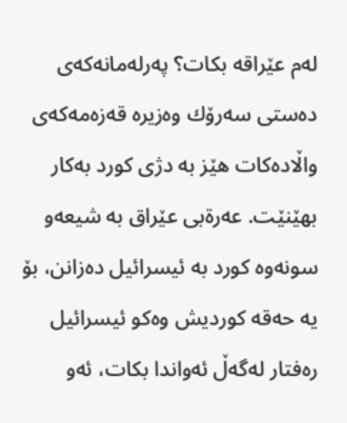له‌م عێراقه‌ بكات؟ په‌رله‌مانه‌كه‌ى ده‌ستی سه‌رۆك وه‌زیره‌ قه‌زه‌مه‌كه‌ى واڵاده‌كات هێز به‌ دژى كورد به‌كار بهێنێت. عه‌رةبی عێراق به‌ شیعه‌و سونه‌وه‌ كورد به‌ ئیسرائیل ده‌زانن، بۆ یه‌ حه‌قه‌ كوردیش وه‌كو ئیسرائیل ره‌فتار له‌گه‌ڵ ئه‌واندا بكات، ئه‌و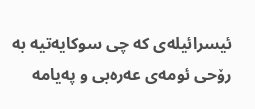ئیسرائیله‌ى كه‌ چی سوكایه‌تیه‌ به‌ رۆحی ئومه‌ى عه‌ره‌بی و په‌یامه‌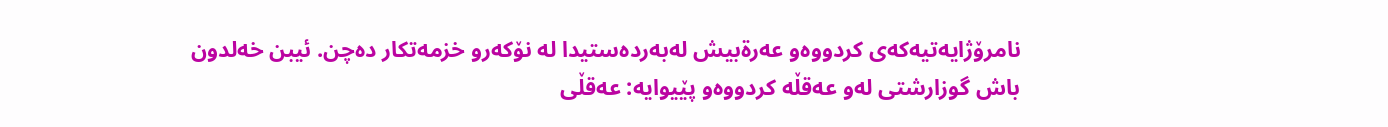نامرۆژایه‌تیه‌كه‌ى كردووه‌و عه‌رةبیش له‌به‌رده‌ستیدا له‌ نۆكه‌رو خزمه‌تكار ده‌چن. ئیبن خه‌لدون باش گوزارشتی له‌و عه‌قڵه‌ كردووه‌و پێیوایه‌: عه‌قڵی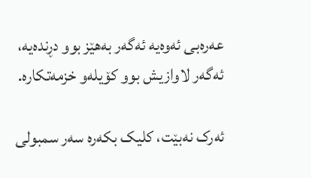عه‌ره‌بی ئه‌وه‌یه‌ ئه‌گه‌ر به‌هێز بوو دڕنده‌یه‌، ئه‌گه‌ر لاوازیش بوو كۆیله‌و خزمه‌تكاره‌.

ئەرک نەبێت، کلیک بکەرە سەر سمبولی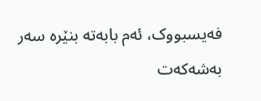فەیسبووک، ئەم بابەتە بنێرە سەر بەشەکەت